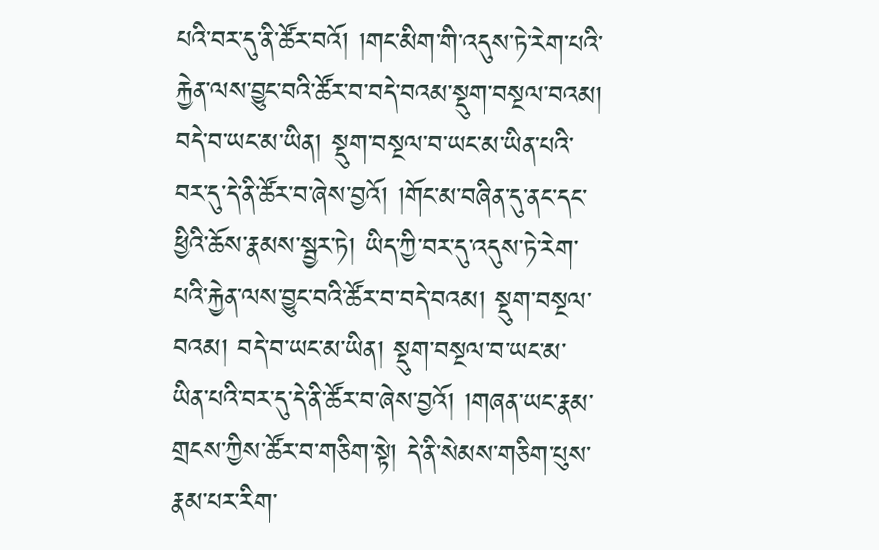པའི་བར་དུ་ནི་ཚོར་བའོ། །གང་མིག་གི་འདུས་ཏེ་རེག་པའི་རྐྱེན་ལས་བྱུང་བའི་ཚོར་བ་བདེ་བའམ་སྡུག་བསྔལ་བའམ། བདེ་བ་ཡང་མ་ཡིན། སྡུག་བསྔལ་བ་ཡང་མ་ཡིན་པའི་བར་དུ་དེ་ནི་ཚོར་བ་ཞེས་བྱའོ། །གོང་མ་བཞིན་དུ་ནང་དང་ཕྱིའི་ཆོས་རྣམས་སྦྱར་ཏེ། ཡིད་ཀྱི་བར་དུ་འདུས་ཏེ་རེག་པའི་རྐྱེན་ལས་བྱུང་བའི་ཚོར་བ་བདེ་བའམ། སྡུག་བསྔལ་བའམ། བདེ་བ་ཡང་མ་ཡིན། སྡུག་བསྔལ་བ་ཡང་མ་ཡིན་པའི་བར་དུ་དེ་ནི་ཚོར་བ་ཞེས་བྱའོ། །གཞན་ཡང་རྣམ་གྲངས་ཀྱིས་ཚོར་བ་གཅིག་སྟེ། དེ་ནི་སེམས་གཅིག་པུས་རྣམ་པར་རིག་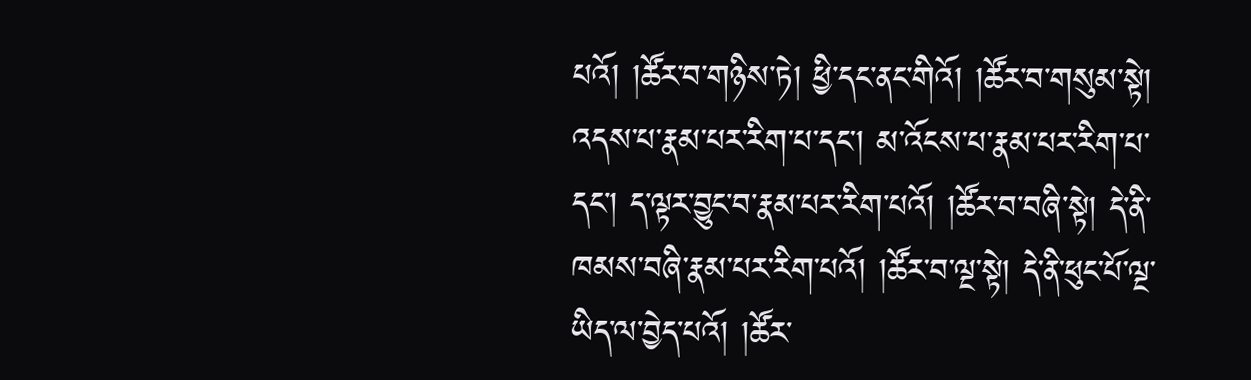པའོ། །ཚོར་བ་གཉིས་ཏེ། ཕྱི་དང་ནང་གིའོ། །ཚོར་བ་གསུམ་སྟེ། འདས་པ་རྣམ་པར་རིག་པ་དང་། མ་འོངས་པ་རྣམ་པར་རིག་པ་དང་། ད་ལྟར་བྱུང་བ་རྣམ་པར་རིག་པའོ། །ཚོར་བ་བཞི་སྟེ། དེ་ནི་ཁམས་བཞི་རྣམ་པར་རིག་པའོ། །ཚོར་བ་ལྔ་སྟེ། དེ་ནི་ཕུང་པོ་ལྔ་ཡིད་ལ་བྱེད་པའོ། །ཚོར་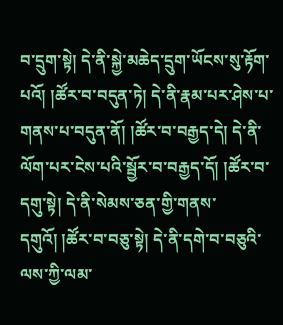བ་དྲུག་སྟེ། དེ་ནི་སྐྱེ་མཆེད་དྲུག་ཡོངས་སུ་རྟོག་པའོ། །ཚོར་བ་བདུན་ཏེ། དེ་ནི་རྣམ་པར་ཤེས་པ་གནས་པ་བདུན་ནོ། །ཚོར་བ་བརྒྱད་དེ། དེ་ནི་ལོག་པར་ངེས་པའི་སྦྱོར་བ་བརྒྱད་དོ། །ཚོར་བ་དགུ་སྟེ། དེ་ནི་སེམས་ཅན་གྱི་གནས་དགུའོ། །ཚོར་བ་བཅུ་སྟེ། དེ་ནི་དགེ་བ་བཅུའི་ལས་ཀྱི་ལམ་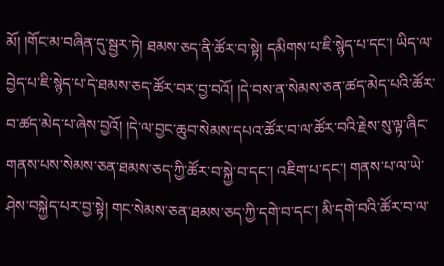མོ། །གོང་མ་བཞིན་དུ་སྦྱར་ཏེ། ཐམས་ཅད་ནི་ཚོར་བ་སྟེ། དམིགས་པ་ཇི་སྙེད་པ་དང་། ཡིད་ལ་བྱེད་པ་ཇི་སྙེད་པ་དེ་ཐམས་ཅད་ཚོར་བར་བྱ་བའོ། །དེ་བས་ན་སེམས་ཅན་ཚད་མེད་པའི་ཚོར་བ་ཚད་མེད་པ་ཞེས་བྱའོ། །དེ་ལ་བྱང་ཆུབ་སེམས་དཔའ་ཚོར་བ་ལ་ཚོར་བའི་རྗེས་སུ་ལྟ་ཞིང་གནས་པས་སེམས་ཅན་ཐམས་ཅད་ཀྱི་ཚོར་བ་སྐྱེ་བ་དང་། འཇིག་པ་དང་། གནས་པ་ལ་ཡེ་ཤེས་བསྐྱེད་པར་བྱ་སྟེ། གང་སེམས་ཅན་ཐམས་ཅད་ཀྱི་དགེ་བ་དང་། མི་དགེ་བའི་ཚོར་བ་ལ་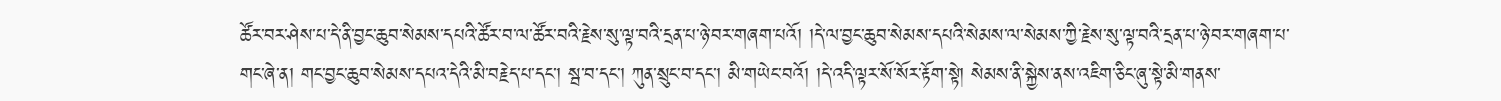ཚོར་བར་ཤེས་པ་དེ་ནི་བྱང་ཆུབ་སེམས་དཔའི་ཚོར་བ་ལ་ཚོར་བའི་རྗེས་སུ་ལྟ་བའི་དྲན་པ་ཉེ་བར་གཞག་པའོ། །དེ་ལ་བྱང་ཆུབ་སེམས་དཔའི་སེམས་ལ་སེམས་ཀྱི་རྗེས་སུ་ལྟ་བའི་དྲན་པ་ཉེ་བར་གཞག་པ་གང་ཞེ་ན། གང་བྱང་ཆུབ་སེམས་དཔའ་དེའི་མི་བརྗེད་པ་དང་། སྦ་བ་དང་། ཀུན་སྲུང་བ་དང་། མི་གཡེང་བའོ། །དེ་འདི་ལྟར་སོ་སོར་རྟོག་སྟེ། སེམས་ནི་སྐྱེས་ནས་འཇིག་ཅིང་ཞུ་སྟེ་མི་གནས་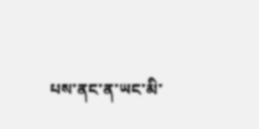པས་ནང་ན་ཡང་མི་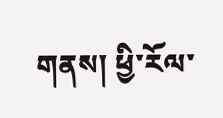གནས། ཕྱི་རོལ་